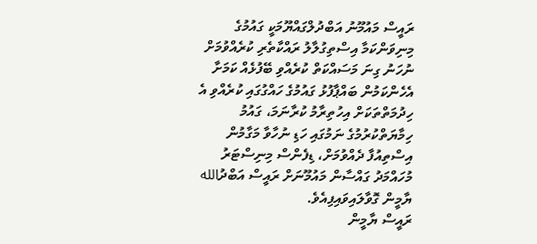ރައީސް މައުމޫނު އަބްދުލްގައްޔޫމަކީ ގައުމުގެ މިނިވަންކަމާ އިސްތިގުލާލު ރައްކާތެރި ކުރެއްވުމަށް ނުހަނު ގިނަ މަސައްކަތް ކުރެއްވި ބޭފުޅެއް ކަމަށާ އެހެންކަމުން ބައްޕާފުޅު ގައުމުގެ ހައްގުގައި ކުރެއްވި އެ ހިދުމަތްތަކަށް އިހުތިރާމު ކުރާނަމަ، ގައުމު ހިމާޔަތްކުރުމުގެ ނަމުގައި ހަޑި ނުހާވާ މަގާމުން އިސްތިއުފާ ދެއްވުމަށް، ޑިފެންސް މިނިސްޓަރު މުހައްމަދު ގައްސާން މައުމޫނަށް ރައީސް އަބްދުالله ޔާމީން ގޮވާލައިވައިފިއެވެ.
ރައީސް ޔާމީން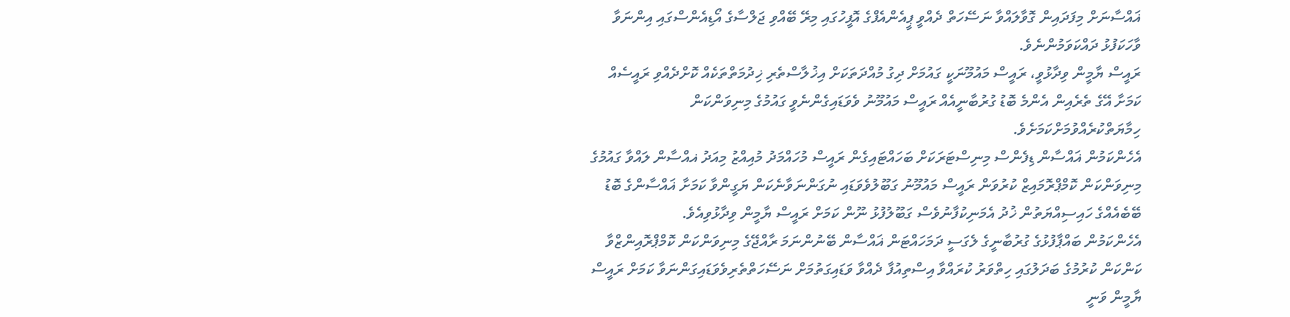ޣައްސާނަށް މިފަދައިން ގޮވާލައްވާ ނަސޭހަތް ދެއްވީ ޕީއެންއެފްގެ އޮފީހުގައި މިރޭ ބޭއްވި ޖަލްސާގެ އޯޑިއެންސްގައި އިންނަވާ ވާހަކަފުޅު ދައްކަވަމުންނެވެ.
ރައީސް ޔާމީން ވިދާޅުވީ، ރައީސް މައުމޫނަކީ ގައުމަށް ދިގު މުއްދަތަކަށް އިޚުލާސްތެރި ޚިދުމަތްތަކެއް ކޮށްދެއްވި ރައީސެއް ކަމަށާ އޭގެ ތެރެއިން އެންމެ ބޮޑު ގުރުބާނީއެއް ރައީސް މައުމޫނު ވެވަޑައިގެންނެވީ ގައުމުގެ މިނިވަންކަން ހިމާޔަތްކުރެއްވުމަށްކަމަށެވެ.
އެހެންކަމުން ޣައްސާން ޑިފެންސް މިނިސްޓަރަކަށް ބަހައްޓައިގެން ރައީސް މުހައްމަދު މުއިއްޒު މިއަދު ޣއްސާން ލައްވާ ގައުމުގެ މިނިވަންކަން ކޮމްޕްރޮމައިޒް ކުރުވަން ރައީސް މައުމޫނު ގަބޫލުވެވަޑައި ނުގަންނަވާނެކަން ޔަގީންވާ ކަމަށާ ޣައްސާންގެ ބޮޑު ބޭބެއެއްގެ ހައިސިއްޔަތުން ޚުދު އެމަނިކުފާނުވެސް ގަބޫލުފުޅު ނޫން ކަމަށް ރައީސް ޔާމީން ވިދާޅުވިއެވެ.
އެހެންކަމުން ބައްޕާފުޅުގެ ގުރުބާނީގެ ލެގަސީ ދަމަހައްޓަން ޣައްސާން ބޭނުންނަމަ ރާއްޖޭގެ މިނިވަންކަން ކޮމްޕްރޮއިންޒްވާ ކަންކަން ކުރުމުގެ ބަދަލުގައި ހިތްވަރު ކުރައްވާ އިސްތިއުފާ ދެއްވާ ވަޑައިގަތުމަށް ނަސޭހަތްތެރިވެވަޑައިގަންނަވާ ކަމަށް ރައީސް ޔާމީން ވަނީ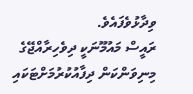ވިދާޅުވެފައެވެ.
ރައީސް މައުމޫނަކީ ދިވެހިރާއްޖޭގެ މިނިވަންކަން ދިފާއުކުރުމަށްޓަކައި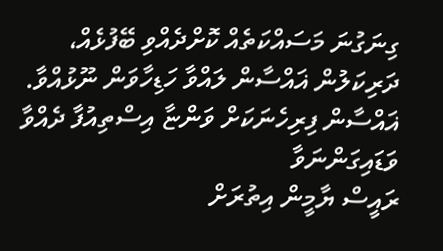ގިނަގުނަ މަސައްކަތެއް ކޮށްދެއްވި ބޭފުޅެއް، ދަރިކަލުން ޣައްސާން ލައްވާ ހަޑިހާވަން ނޫޅުއްވާ. ޣައްސާން ފިރިހެނަކަށް ވަންޏާ އިސްތިއުފާ ދެއްވާ ވަޑައިގަންނަވާ
ރައީސް ޔާމީން އިތުރަށް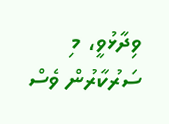ވިދާޅުވީ، މި ސަރުކާރުން ވެސް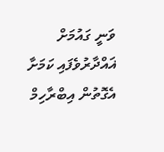ވަނީ ގައުމަށް ޣައްދާރުވެފައި ކަމަށާ އެގޮތުން އިބްރާހިމް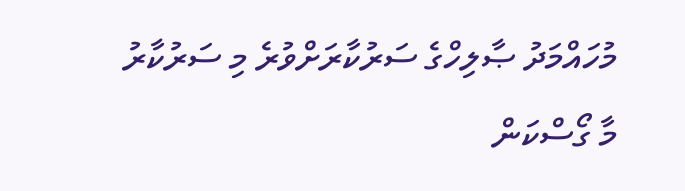މުހައްމަދު ޞާލިހްގެ ސަރުކާރަށްވުރެ މި ސަރުކާރު މާ ގޯސްކަން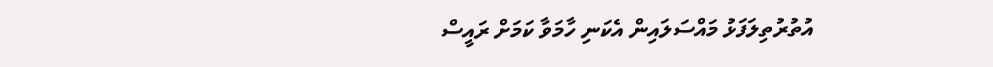އުތުރުތިލަފަޅު މައްސަލައިން އެކަނި ހާމަވާ ކަމަށް ރައީސް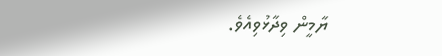ޔާމީން ވިދާޅުވިއެވެ.